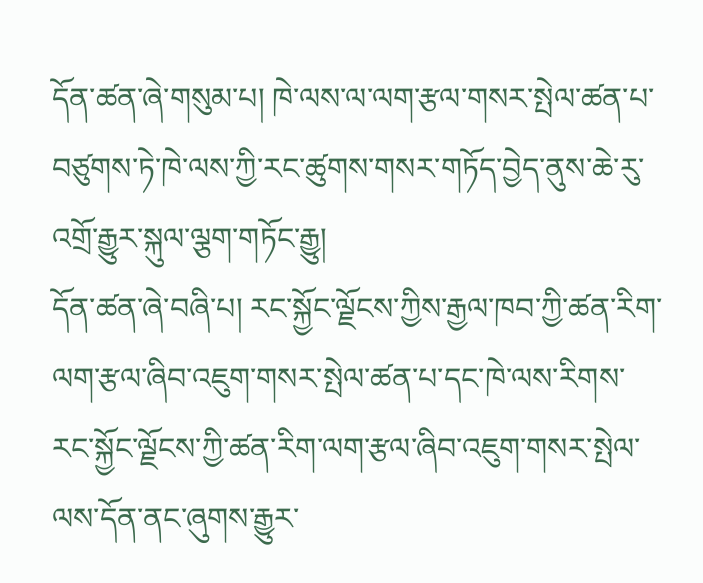དོན་ཚན་ཞེ་གསུམ་པ། ཁེ་ལས་ལ་ལག་རྩལ་གསར་སྤེལ་ཚན་པ་བཙུགས་ཏེ་ཁེ་ལས་ཀྱི་རང་ཚུགས་གསར་གཏོད་བྱེད་ནུས་ཆེ་རུ་འགྲོ་རྒྱུར་སྐུལ་ལྕག་གཏོང་རྒྱུ།
དོན་ཚན་ཞེ་བཞི་པ། རང་སྐྱོང་ལྗོངས་ཀྱིས་རྒྱལ་ཁབ་ཀྱི་ཚན་རིག་ལག་རྩལ་ཞིབ་འཇུག་གསར་སྤེལ་ཚན་པ་དང་ཁེ་ལས་རིགས་རང་སྐྱོང་ལྗོངས་ཀྱི་ཚན་རིག་ལག་རྩལ་ཞིབ་འཇུག་གསར་སྤེལ་ལས་དོན་ནང་ཞུགས་རྒྱུར་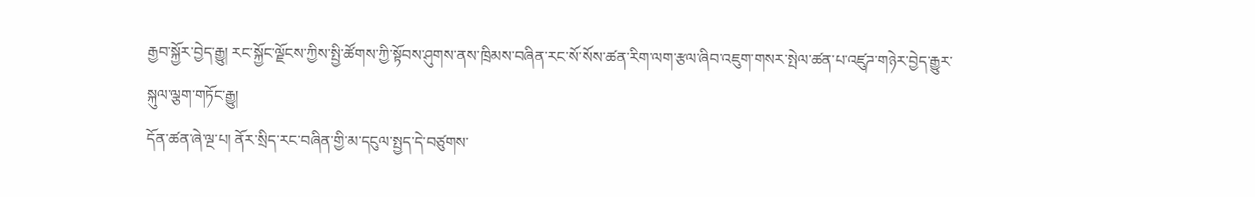རྒྱབ་སྐྱོར་བྱེད་རྒྱུ། རང་སྐྱོང་ལྗོངས་ཀྱིས་སྤྱི་ཚོགས་ཀྱི་སྟོབས་ཤུགས་ནས་ཁྲིམས་བཞིན་རང་སོ་སོས་ཚན་རིག་ལག་རྩལ་ཞིབ་འཇུག་གསར་སྤེལ་ཚན་པ་འཛུཌ་གཉེར་བྱེད་རྒྱུར་སྐུལ་ལྕག་གཏོང་རྒྱུ།
དོན་ཚན་ཞེ་ལྔ་པ། ནོར་སྲིད་རང་བཞིན་གྱི་མ་དངུལ་སྤྱད་དེ་བཙུགས་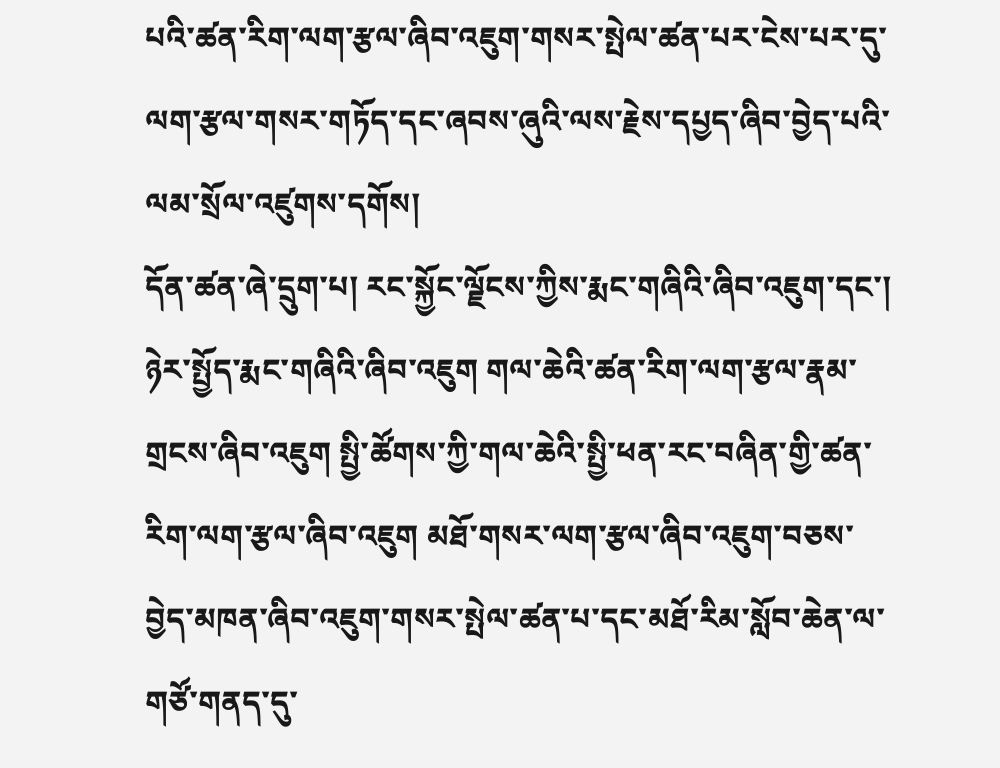པའི་ཚན་རིག་ལག་རྩལ་ཞིབ་འཇུག་གསར་སྤེལ་ཚན་པར་ངེས་པར་དུ་ལག་རྩལ་གསར་གཏོད་དང་ཞབས་ཞུའི་ལས་རྗེས་དཔྱད་ཞིབ་བྱེད་པའི་ལམ་སྲོལ་འཛུགས་དགོས།
དོན་ཚན་ཞེ་དྲུག་པ། རང་སྐྱོང་ལྗོངས་ཀྱིས་རྨང་གཞིའི་ཞིབ་འཇུག་དང་། ཉེར་སྤྱོད་རྨང་གཞིའི་ཞིབ་འཇུག གལ་ཆེའི་ཚན་རིག་ལག་རྩལ་རྣམ་གྲངས་ཞིབ་འཇུག སྤྱི་ཚོགས་ཀྱི་གལ་ཆེའི་སྤྱི་ཕན་རང་བཞིན་གྱི་ཚན་རིག་ལག་རྩལ་ཞིབ་འཇུག མཐོ་གསར་ལག་རྩལ་ཞིབ་འཇུག་བཅས་བྱེད་མཁན་ཞིབ་འཇུག་གསར་སྤེལ་ཚན་པ་དང་མཐོ་རིམ་སློབ་ཆེན་ལ་གཙོ་གནད་དུ་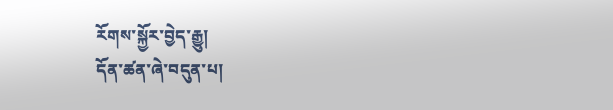རོགས་སྐྱོར་བྱེད་རྒྱུ།
དོན་ཚན་ཞེ་བདུན་པ།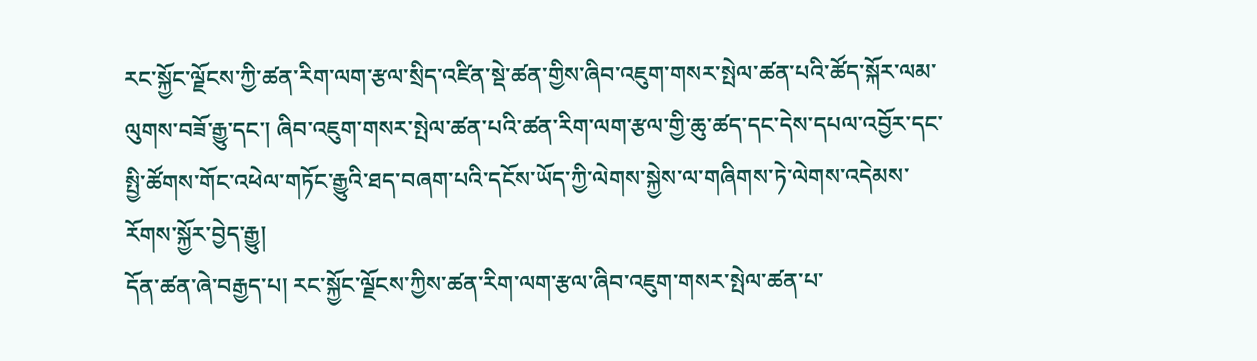རང་སྐྱོང་ལྗོངས་ཀྱི་ཚན་རིག་ལག་རྩལ་སྲིད་འཛིན་སྡེ་ཚན་གྱིས་ཞིབ་འཇུག་གསར་སྤེལ་ཚན་པའི་ཚོད་སྐོར་ལམ་ལུགས་བཟོ་རྒྱུ་དང་། ཞིབ་འཇུག་གསར་སྤེལ་ཚན་པའི་ཚན་རིག་ལག་རྩལ་གྱི་ཆུ་ཚད་དང་དེས་དཔལ་འབྱོར་དང་སྤྱི་ཚོགས་གོང་འཕེལ་གཏོང་རྒྱུའི་ཐད་བཞག་པའི་དངོས་ཡོད་ཀྱི་ལེགས་སྐྱེས་ལ་གཞིགས་ཏེ་ལེགས་འདེམས་རོགས་སྐྱོར་བྱེད་རྒྱུ།
དོན་ཚན་ཞེ་བརྒྱད་པ། རང་སྐྱོང་ལྗོངས་ཀྱིས་ཚན་རིག་ལག་རྩལ་ཞིབ་འཇུག་གསར་སྤེལ་ཚན་པ་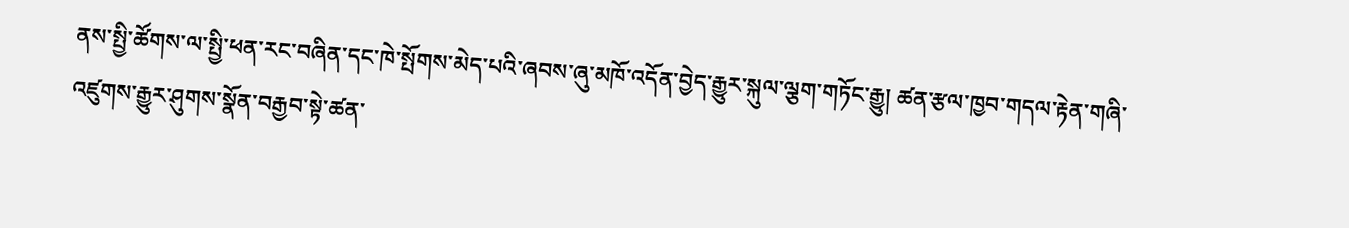ནས་སྤྱི་ཚོགས་ལ་སྤྱི་ཕན་རང་བཞིན་དང་ཁེ་སྤོགས་མེད་པའི་ཞབས་ཞུ་མཁོ་འདོན་བྱེད་རྒྱུར་སྐུལ་ལྕག་གཏོང་རྒྱུ། ཚན་རྩལ་ཁྱབ་གདལ་རྟེན་གཞི་འཛུགས་རྒྱུར་ཤུགས་སྣོན་བརྒྱབ་སྟེ་ཚན་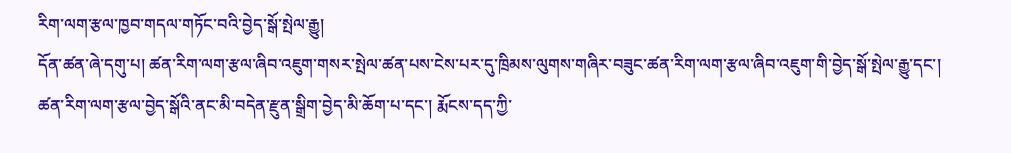རིག་ལག་རྩལ་ཁྱབ་གདལ་གཏོང་བའི་བྱེད་སྒོ་སྤེལ་རྒྱུ།
དོན་ཚན་ཞེ་དགུ་པ། ཚན་རིག་ལག་རྩལ་ཞིབ་འཇུག་གསར་སྤེལ་ཚན་པས་ངེས་པར་དུ་ཁྲིམས་ལུགས་གཞིར་བཟུང་ཚན་རིག་ལག་རྩལ་ཞིབ་འཇུག་གི་བྱེད་སྒོ་སྤེལ་རྒྱུ་དང་། ཚན་རིག་ལག་རྩལ་བྱེད་སྒོའི་ནང་མི་བདེན་རྫུན་སྒྲིག་བྱེད་མི་ཆོག་པ་དང་། རྨོངས་དད་ཀྱི་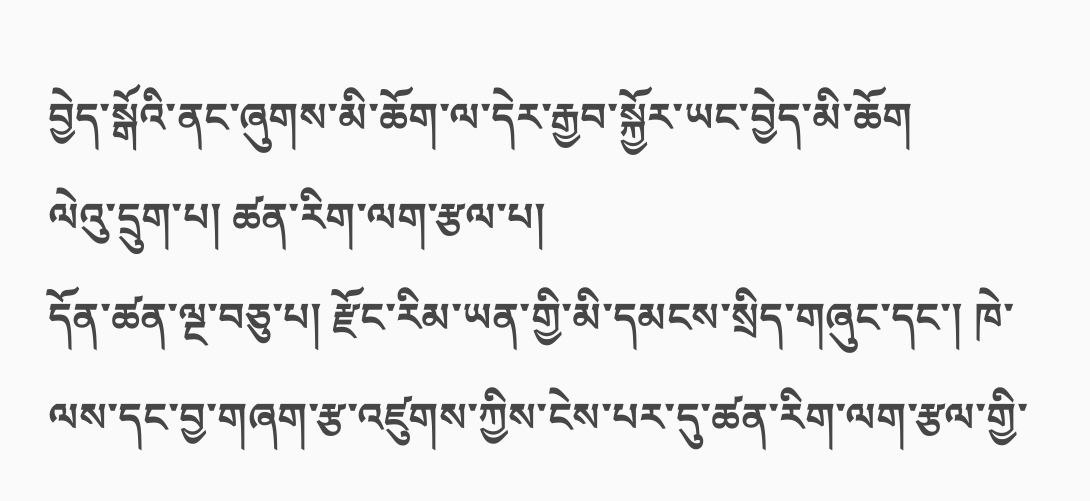བྱེད་སྒོའི་ནང་ཞུགས་མི་ཆོག་ལ་དེར་རྒྱབ་སྐྱོར་ཡང་བྱེད་མི་ཆོག
ལེའུ་དྲུག་པ། ཚན་རིག་ལག་རྩལ་པ།
དོན་ཚན་ལྔ་བཅུ་པ། རྫོང་རིམ་ཡན་གྱི་མི་དམངས་སྲིད་གཞུང་དང་། ཁེ་ལས་དང་བྱ་གཞག་རྩ་འཛུགས་ཀྱིས་ངེས་པར་དུ་ཚན་རིག་ལག་རྩལ་གྱི་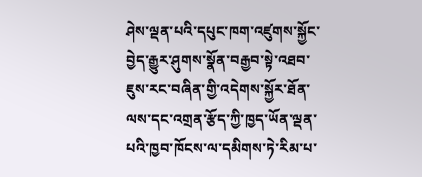ཤེས་ལྡན་པའི་དཔུང་ཁག་འཛུགས་སྐྱོང་བྱེད་རྒྱུར་ཤུགས་སྣོན་བརྒྱབ་སྟེ་འཐབ་ཇུས་རང་བཞིན་གྱི་འདེགས་སྐྱོར་ཐོན་ལས་དང་འགྲན་རྩོད་ཀྱི་ཁྱད་ཡོན་ལྡན་པའི་ཁྱབ་ཁོངས་ལ་དམིགས་ཏེ་རིམ་པ་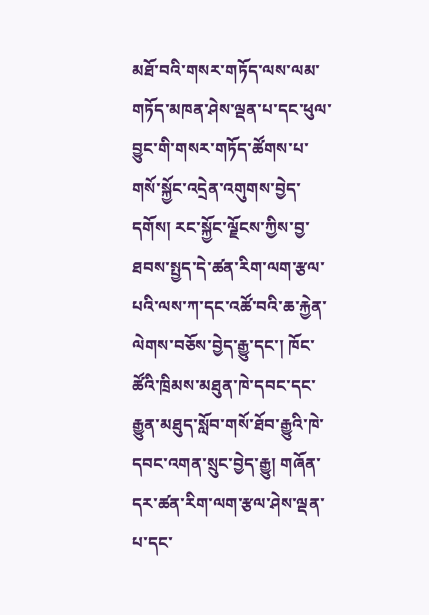མཐོ་བའི་གསར་གཏོད་ལས་ལམ་གཏོད་མཁན་ཤེས་ལྡན་པ་དང་ཕུལ་བྱུང་གི་གསར་གཏོད་ཚོགས་པ་གསོ་སྐྱོང་འདྲེན་འགུགས་བྱེད་དགོས། རང་སྐྱོང་ལྗོངས་ཀྱིས་བྱ་ཐབས་སྤྱད་དེ་ཚན་རིག་ལག་རྩལ་པའི་ལས་ཀ་དང་འཚོ་བའི་ཆ་རྐྱེན་ལེགས་བཅོས་བྱེད་རྒྱུ་དང་། ཁོང་ཚོའི་ཁྲིམས་མཐུན་ཁེ་དབང་དང་རྒྱུན་མཐུད་སློབ་གསོ་ཐོབ་རྒྱུའི་ཁེ་དབང་འགན་སྲུང་བྱེད་རྒྱུ། གཞོན་དར་ཚན་རིག་ལག་རྩལ་ཤེས་ལྡན་པ་དང་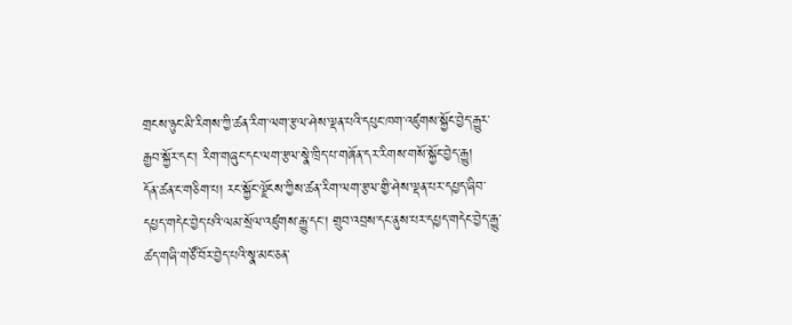གྲངས་ཉུང་མི་རིགས་ཀྱི་ཚན་རིག་ལག་རྩལ་ཤེས་ལྡན་པའི་དཔུང་ཁག་འཛུགས་སྐྱོང་བྱེད་རྒྱུར་རྒྱབ་སྐྱོར་དང་། རིག་གཞུང་དང་ལག་རྩལ་སྣེ་ཁྲིད་པ་གཞོན་དར་རིགས་གསོ་སྐྱོང་བྱེད་རྒྱུ།
དོན་ཚན་ང་གཅིག་པ། རང་སྐྱོང་ལྗོངས་ཀྱིས་ཚན་རིག་ལག་རྩལ་གྱི་ཤེས་ལྡན་པར་དཔྱད་ཞིབ་དཔྱད་གདེང་བྱེད་པའི་ལམ་སྲོལ་འཛུགས་རྒྱུ་དང་། གྲུབ་འབྲས་དང་ནུས་པར་དཔྱད་གདེང་བྱེད་རྒྱུ་ཚད་གཞི་གཙོ་བོར་བྱེད་པའི་སྣ་མང་ཅན་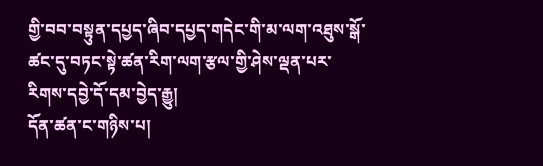གྱི་བབ་བསྟུན་དཔྱད་ཞིབ་དཔྱད་གདེང་གི་མ་ལག་འཐུས་སྒོ་ཚང་དུ་བཏང་སྟེ་ཚན་རིག་ལག་རྩལ་གྱི་ཤེས་ལྡན་པར་རིགས་དབྱེ་དོ་དམ་བྱེད་རྒྱུ།
དོན་ཚན་ང་གཉིས་པ།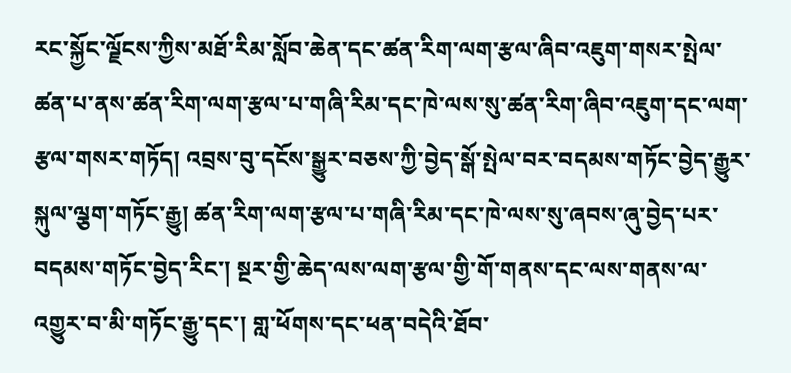རང་སྐྱོང་ལྗོངས་ཀྱིས་མཐོ་རིམ་སློབ་ཆེན་དང་ཚན་རིག་ལག་རྩལ་ཞིབ་འཇུག་གསར་སྤེལ་ཚན་པ་ནས་ཚན་རིག་ལག་རྩལ་པ་གཞི་རིམ་དང་ཁེ་ལས་སུ་ཚན་རིག་ཞིབ་འཇུག་དང་ལག་རྩལ་གསར་གཏོད། འབྲས་བུ་དངོས་སྒྱུར་བཅས་ཀྱི་བྱེད་སྒོ་སྤེལ་བར་བདམས་གཏོང་བྱེད་རྒྱུར་སྐུལ་ལྕག་གཏོང་རྒྱུ། ཚན་རིག་ལག་རྩལ་པ་གཞི་རིམ་དང་ཁེ་ལས་སུ་ཞབས་ཞུ་བྱེད་པར་བདམས་གཏོང་བྱེད་རིང་། སྔར་གྱི་ཆེད་ལས་ལག་རྩལ་གྱི་གོ་གནས་དང་ལས་གནས་ལ་འགྱུར་བ་མི་གཏོང་རྒྱུ་དང་། གླ་ཕོགས་དང་ཕན་བདེའི་ཐོབ་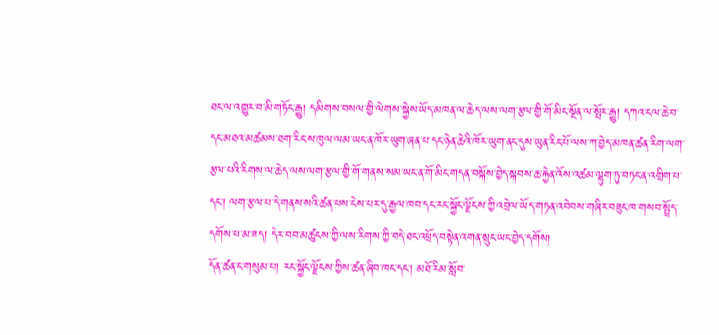ཐང་ལ་འགྱུར་བ་མི་གཏོང་རྒྱུ། དམིགས་བསལ་གྱི་ལེགས་སྐྱེས་ཡོད་མཁན་ལ་ཆེད་ལས་ལག་རྩལ་གྱི་གོ་མིང་སྔོན་ལ་སྤོར་རྒྱུ། དཀའ་ངལ་ཆེ་བ་དང་མཐའ་མཚམས་ཐག་རིང་ས་ཁུལ་ལམ་ཡང་ན་ཁོར་ཡུག་ཞན་པ་དང་ཉེན་ཆེའི་ཁོར་ཡུག་ནང་དུས་ཡུན་རིང་པོ་ལས་ཀ་བྱེད་མཁན་ཚན་རིག་ལག་རྩལ་པའི་རིགས་ལ་ཆེད་ལས་ལག་རྩལ་གྱི་གོ་གནས་སམ་ཡང་ན་གོ་མིང་གདན་བསྐོས་བྱེད་སྐབས་ཆ་རྐྱེན་འོས་འཚམ་ལྷུག་ཏུ་བཏང་ན་འགྲིག་པ་དང་། ལག་རྩལ་པ་དེ་གནས་སའི་ཚན་པས་ངེས་པར་དུ་རྒྱལ་ཁབ་དང་རང་སྐྱོང་ལྗོངས་ཀྱི་འབྲེལ་ཡོད་གཏན་འབེབས་གཞིར་བཟུང་ཁ་གསབ་སྤྲོད་དགོས་པ་མ་ཟད། དེར་བབ་མཚུངས་ཀྱི་ལས་རིགས་ཀྱི་བདེ་ཐང་འཕྲོད་བསྟེན་འགན་སྲུང་ཡང་བྱེད་དགོས།
དོན་ཚན་ང་གསུམ་པ། རང་སྐྱོང་ལྗོངས་ཀྱིས་ཚན་ཞིབ་ཁང་དང་། མཐོ་རིམ་སློབ་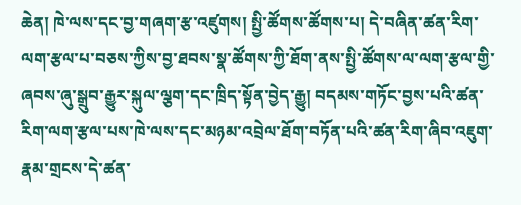ཆེན། ཁེ་ལས་དང་བྱ་གཞག་རྩ་འཛུགས། སྤྱི་ཚོགས་ཚོགས་པ། དེ་བཞིན་ཚན་རིག་ལག་རྩལ་པ་བཅས་ཀྱིས་བྱ་ཐབས་སྣ་ཚོགས་ཀྱི་ཐོག་ནས་སྤྱི་ཚོགས་ལ་ལག་རྩལ་གྱི་ཞབས་ཞུ་སྒྲུབ་རྒྱུར་སྐུལ་ལྕག་དང་ཁྲིད་སྟོན་བྱེད་རྒྱུ། བདམས་གཏོང་བྱས་པའི་ཚན་རིག་ལག་རྩལ་པས་ཁེ་ལས་དང་མཉམ་འབྲེལ་ཐོག་བཏོན་པའི་ཚན་རིག་ཞིབ་འཇུག་རྣམ་གྲངས་དེ་ཚན་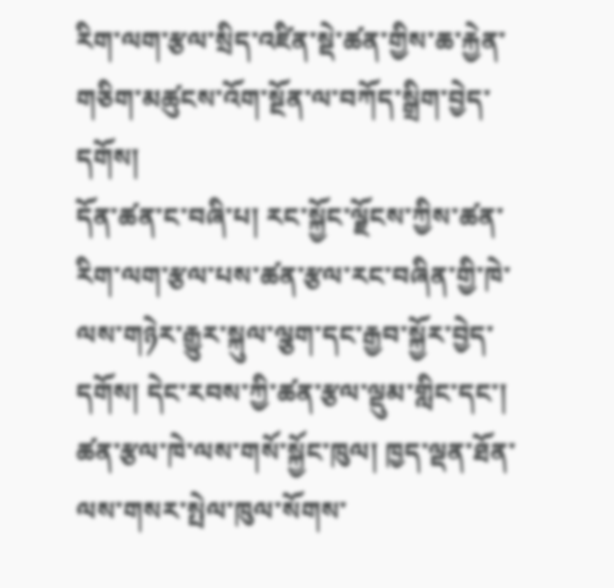རིག་ལག་རྩལ་སྲིད་འཛིན་སྡེ་ཚན་གྱིས་ཆ་རྐྱེན་གཅིག་མཚུངས་འོག་སྔོན་ལ་བཀོད་སྒྲིག་བྱེད་དགོས།
དོན་ཚན་ང་བཞི་པ། རང་སྐྱོང་ལྗོངས་ཀྱིས་ཚན་རིག་ལག་རྩལ་པས་ཚན་རྩལ་རང་བཞིན་གྱི་ཁེ་ལས་གཉེར་རྒྱུར་སྐུལ་ལྕག་དང་རྒྱབ་སྐྱོར་བྱེད་དགོས། དེང་རབས་ཀྱི་ཚན་རྩལ་ལྡུམ་གླིང་དང་། ཚན་རྩལ་ཁེ་ལས་གསོ་སྐྱོང་ཁུལ། ཁྱད་ལྡན་ཐོན་ལས་གསར་སྤེལ་ཁུལ་སོགས་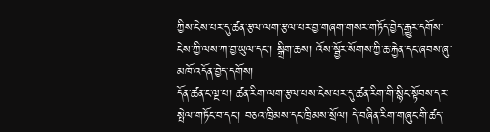ཀྱིས་ངེས་པར་དུ་ཚན་རྩལ་ལག་རྩལ་པར་བྱ་གཞག་གསར་གཏོད་བྱེད་རྒྱུར་དགོས་ངེས་ཀྱི་ལས་ཀ་བྱ་ཡུལ་དང་། སྒྲིག་ཆས། འོས་སྦྱོར་སོགས་ཀྱི་ཆ་རྐྱེན་དང་ཞབས་ཞུ་མཁོ་འདོན་བྱེད་དགོས།
དོན་ཚན་ང་ལྔ་པ། ཚན་རིག་ལག་རྩལ་པས་ངེས་པར་དུ་ཚན་རིག་གི་སྙིང་སྟོབས་དར་སྤེལ་གཏོང་བ་དང་། བཅའ་ཁྲིམས་དང་ཁྲིམས་སྲོལ། དེ་བཞིན་རིག་གཞུང་གི་ཚད་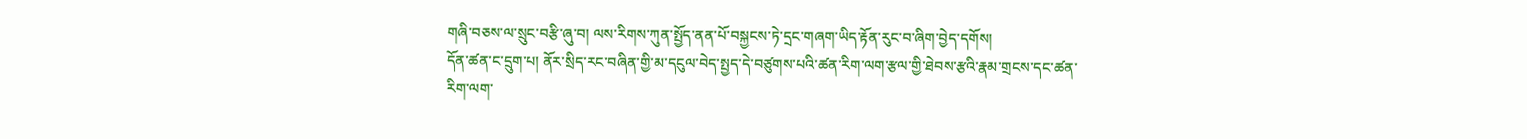གཞི་བཅས་ལ་སྲུང་བརྩི་ཞུ་བ། ལས་རིགས་ཀུན་སྤྱོད་ནན་པོ་བསྐྱངས་ཏེ་དྲང་གཞག་ཡིད་རྟོན་རུང་བ་ཞིག་བྱེད་དགོས།
དོན་ཚན་ང་དྲུག་པ། ནོར་སྲིད་རང་བཞིན་གྱི་མ་དངུལ་བེད་སྤྱད་དེ་བཙུགས་པའི་ཚན་རིག་ལག་རྩལ་གྱི་ཐེབས་རྩའི་རྣམ་གྲངས་དང་ཚན་རིག་ལག་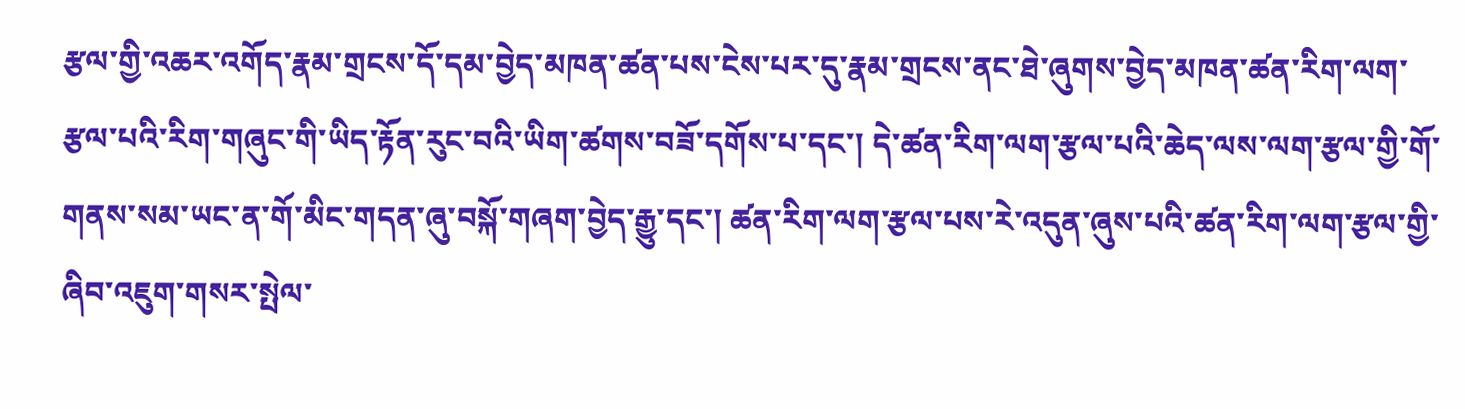རྩལ་གྱི་འཆར་འགོད་རྣམ་གྲངས་དོ་དམ་བྱེད་མཁན་ཚན་པས་ངེས་པར་དུ་རྣམ་གྲངས་ནང་ཐེ་ཞུགས་བྱེད་མཁན་ཚན་རིག་ལག་རྩལ་པའི་རིག་གཞུང་གི་ཡིད་རྟོན་རུང་བའི་ཡིག་ཚགས་བཟོ་དགོས་པ་དང་། དེ་ཚན་རིག་ལག་རྩལ་པའི་ཆེད་ལས་ལག་རྩལ་གྱི་གོ་གནས་སམ་ཡང་ན་གོ་མིང་གདན་ཞུ་བསྐོ་གཞག་བྱེད་རྒྱུ་དང་། ཚན་རིག་ལག་རྩལ་པས་རེ་འདུན་ཞུས་པའི་ཚན་རིག་ལག་རྩལ་གྱི་ཞིབ་འཇུག་གསར་སྤེལ་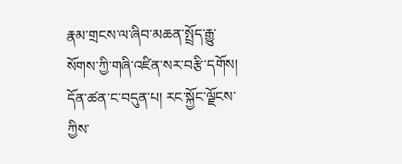རྣམ་གྲངས་ལ་ཞིབ་མཆན་སྤྲོད་རྒྱུ་སོགས་ཀྱི་གཞི་འཛིན་སར་བརྩི་དགོས།
དོན་ཚན་ང་བདུན་པ། རང་སྐྱོང་ལྗོངས་ཀྱིས་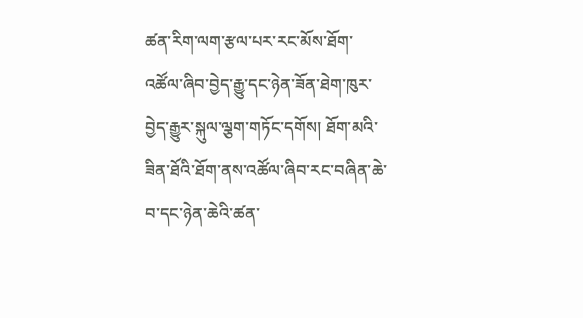ཚན་རིག་ལག་རྩལ་པར་རང་མོས་ཐོག་འཚོལ་ཞིབ་བྱེད་རྒྱུ་དང་ཉེན་ཟོན་ཐེག་ཁུར་བྱེད་རྒྱུར་སྐུལ་ལྕག་གཏོང་དགོས། ཐོག་མའི་ཟིན་ཐོའི་ཐོག་ནས་འཚོལ་ཞིབ་རང་བཞིན་ཆེ་བ་དང་ཉེན་ཆེའི་ཚན་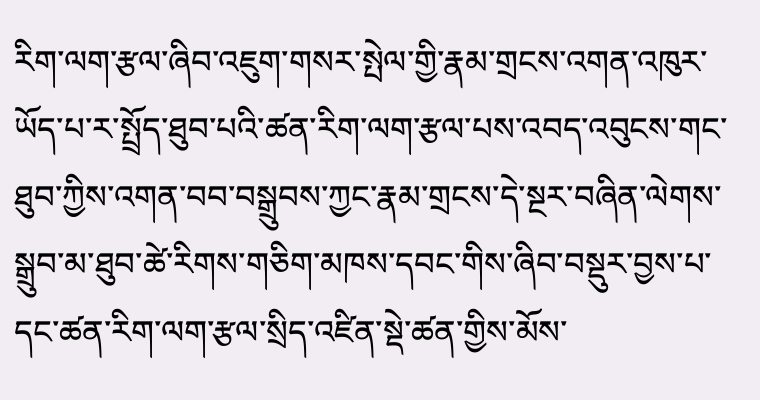རིག་ལག་རྩལ་ཞིབ་འཇུག་གསར་སྤེལ་གྱི་རྣམ་གྲངས་འགན་འཁུར་ཡོད་པ་ར་སྤྲོད་ཐུབ་པའི་ཚན་རིག་ལག་རྩལ་པས་འབད་འབུངས་གང་ཐུབ་ཀྱིས་འགན་བབ་བསྒྲུབས་ཀྱང་རྣམ་གྲངས་དེ་སྔར་བཞིན་ལེགས་སྒྲུབ་མ་ཐུབ་ཚེ་རིགས་གཅིག་མཁས་དབང་གིས་ཞིབ་བསྡུར་བྱས་པ་དང་ཚན་རིག་ལག་རྩལ་སྲིད་འཛིན་སྡེ་ཚན་གྱིས་མོས་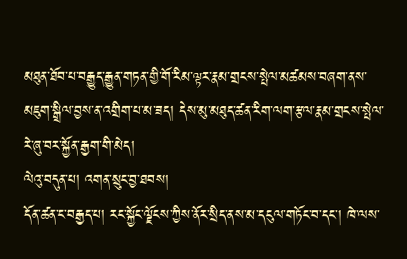མཐུན་ཐོབ་པ་བརྒྱུད་རྒྱུན་གཏན་གྱི་གོ་རིམ་ལྟར་རྣམ་གྲངས་སྤེལ་མཚམས་བཞག་ནས་མཇུག་སྒྲིལ་བྱས་ན་འགྲིག་པ་མ་ཟད། དེས་མུ་མཐུད་ཚན་རིག་ལག་རྩལ་རྣམ་གྲངས་སྤེལ་རེ་ཞུ་བར་སྐྱོན་རྒྱག་གི་མེད།
ལེའུ་བདུན་པ། འགན་སྲུང་བྱ་ཐབས།
དོན་ཚན་ང་བརྒྱད་པ། རང་སྐྱོང་ལྗོངས་ཀྱིས་ནོར་སྲིད་ནས་མ་དངུལ་གཏོང་བ་དང་། ཁེ་ལས་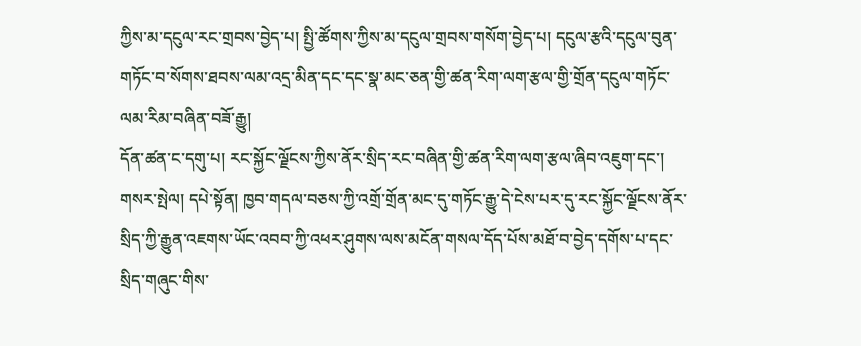ཀྱིས་མ་དངུལ་རང་གྲབས་བྱེད་པ། སྤྱི་ཚོགས་ཀྱིས་མ་དངུལ་གྲབས་གསོག་བྱེད་པ། དངུལ་རྩའི་དངུལ་བུན་གཏོང་བ་སོགས་ཐབས་ལམ་འདྲ་མིན་དང་དང་སྣ་མང་ཅན་གྱི་ཚན་རིག་ལག་རྩལ་གྱི་གྲོན་དངུལ་གཏོང་ལམ་རིམ་བཞིན་བཟོ་རྒྱུ།
དོན་ཚན་ང་དགུ་པ། རང་སྐྱོང་ལྗོངས་ཀྱིས་ནོར་སྲིད་རང་བཞིན་གྱི་ཚན་རིག་ལག་རྩལ་ཞིབ་འཇུག་དང་། གསར་སྤེལ། དཔེ་སྟོན། ཁྱབ་གདལ་བཅས་ཀྱི་འགྲོ་གྲོན་མང་དུ་གཏོང་རྒྱུ་དེ་ངེས་པར་དུ་རང་སྐྱོང་ལྗོངས་ནོར་སྲིད་ཀྱི་རྒྱུན་འཇགས་ཡོང་འབབ་ཀྱི་འཕར་ཤུགས་ལས་མངོན་གསལ་དོད་པོས་མཐོ་བ་བྱེད་དགོས་པ་དང་སྲིད་གཞུང་གིས་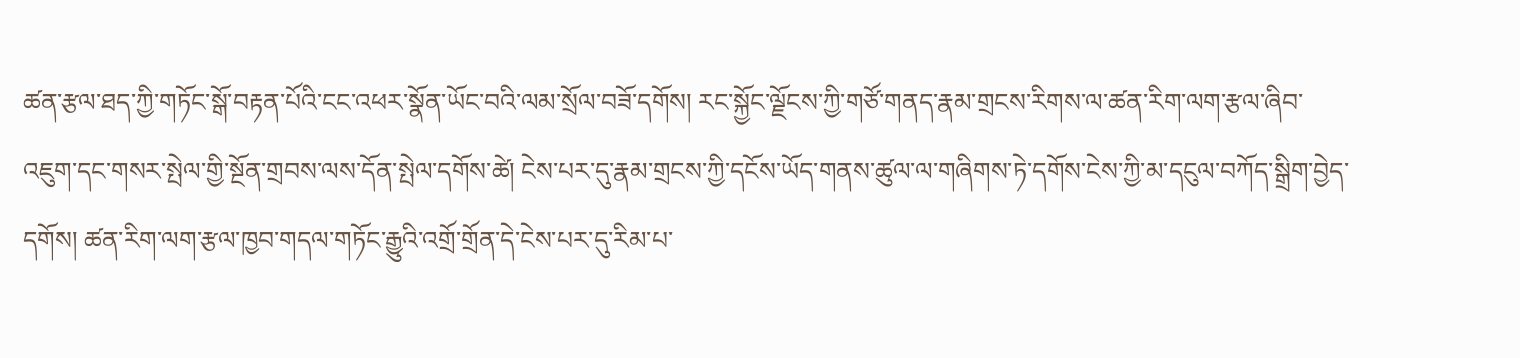ཚན་རྩལ་ཐད་ཀྱི་གཏོང་སྒོ་བརྟན་པོའི་ངང་འཕར་སྣོན་ཡོང་བའི་ལམ་སྲོལ་བཟོ་དགོས། རང་སྐྱོང་ལྗོངས་ཀྱི་གཙོ་གནད་རྣམ་གྲངས་རིགས་ལ་ཚན་རིག་ལག་རྩལ་ཞིབ་འཇུག་དང་གསར་སྤེལ་གྱི་སྔོན་གྲབས་ལས་དོན་སྤེལ་དགོས་ཚེ། ངེས་པར་དུ་རྣམ་གྲངས་ཀྱི་དངོས་ཡོད་གནས་ཚུལ་ལ་གཞིགས་ཏེ་དགོས་ངེས་ཀྱི་མ་དངུལ་བཀོད་སྒྲིག་བྱེད་དགོས། ཚན་རིག་ལག་རྩལ་ཁྱབ་གདལ་གཏོང་རྒྱུའི་འགྲོ་གྲོན་དེ་ངེས་པར་དུ་རིམ་པ་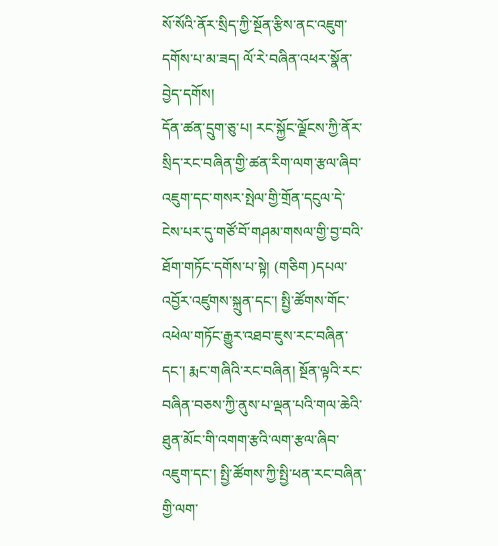སོ་སོའི་ནོར་སྲིད་ཀྱི་སྔོན་རྩིས་ནང་འཇུག་དགོས་པ་མ་ཟད། ལོ་རེ་བཞིན་འཕར་སྣོན་བྱེད་དགོས།
དོན་ཚན་དྲུག་ཅུ་པ། རང་སྐྱོང་ལྗོངས་ཀྱི་ནོར་སྲིད་རང་བཞིན་གྱི་ཚན་རིག་ལག་རྩལ་ཞིབ་འཇུག་དང་གསར་སྤེལ་གྱི་གྲོན་དངུལ་དེ་ངེས་པར་དུ་གཙོ་བོ་གཤམ་གསལ་གྱི་བྱ་བའི་ཐོག་གཏོང་དགོས་པ་སྟེ། (གཅིག )དཔལ་འབྱོར་འཛུགས་སྐྲུན་དང་། སྤྱི་ཚོགས་གོང་འཕེལ་གཏོང་རྒྱུར་འཐབ་ཇུས་རང་བཞིན་དང་། རྨང་གཞིའི་རང་བཞིན། སྔོན་ལྟའི་རང་བཞིན་བཅས་ཀྱི་ནུས་པ་ལྡན་པའི་གལ་ཆེའི་ཐུན་མོང་གི་འགག་རྩའི་ལག་རྩལ་ཞིབ་འཇུག་དང་། སྤྱི་ཚོགས་ཀྱི་སྤྱི་ཕན་རང་བཞིན་གྱི་ལག་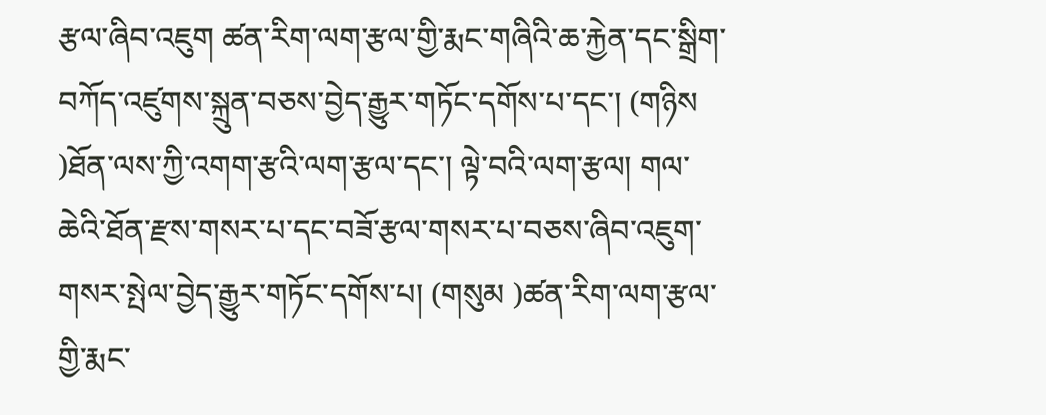རྩལ་ཞིབ་འཇུག ཚན་རིག་ལག་རྩལ་གྱི་རྨང་གཞིའི་ཆ་རྐྱེན་དང་སྒྲིག་བཀོད་འཛུགས་སྐྲུན་བཅས་བྱེད་རྒྱུར་གཏོང་དགོས་པ་དང་། (གཉིས )ཐོན་ལས་ཀྱི་འགག་རྩའི་ལག་རྩལ་དང་། ལྟེ་བའི་ལག་རྩལ། གལ་ཆེའི་ཐོན་རྫས་གསར་པ་དང་བཟོ་རྩལ་གསར་པ་བཅས་ཞིབ་འཇུག་གསར་སྤེལ་བྱེད་རྒྱུར་གཏོང་དགོས་པ། (གསུམ )ཚན་རིག་ལག་རྩལ་གྱི་རྨང་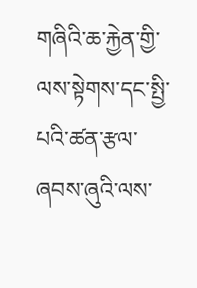གཞིའི་ཆ་རྐྱེན་གྱི་ལས་སྟེགས་དང་སྤྱི་པའི་ཚན་རྩལ་ཞབས་ཞུའི་ལས་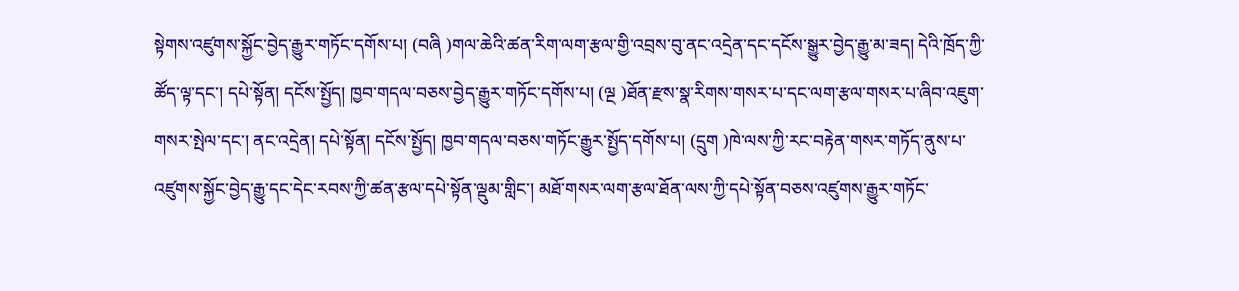སྟེགས་འཛུགས་སྐྱོང་བྱེད་རྒྱུར་གཏོང་དགོས་པ། (བཞི )གལ་ཆེའི་ཚན་རིག་ལག་རྩལ་གྱི་འབྲས་བུ་ནང་འདྲེན་དང་དངོས་སྒྱུར་བྱེད་རྒྱུ་མ་ཟད། དེའི་ཁྲོད་ཀྱི་ཚོད་ལྟ་དང་། དཔེ་སྟོན། དངོས་སྤྱོད། ཁྱབ་གདལ་བཅས་བྱེད་རྒྱུར་གཏོང་དགོས་པ། (ལྔ )ཐོན་རྫས་སྣ་རིགས་གསར་པ་དང་ལག་རྩལ་གསར་པ་ཞིབ་འཇུག་གསར་སྤེལ་དང་། ནང་འདྲེན། དཔེ་སྟོན། དངོས་སྤྱོད། ཁྱབ་གདལ་བཅས་གཏོང་རྒྱུར་སྤྱོད་དགོས་པ། (དྲུག )ཁེ་ལས་ཀྱི་རང་བརྟེན་གསར་གཏོད་ནུས་པ་འཛུགས་སྐྱོང་བྱེད་རྒྱུ་དང་དེང་རབས་ཀྱི་ཚན་རྩལ་དཔེ་སྟོན་ལྡུམ་གླིང་། མཐོ་གསར་ལག་རྩལ་ཐོན་ལས་ཀྱི་དཔེ་སྟོན་བཅས་འཛུགས་རྒྱུར་གཏོང་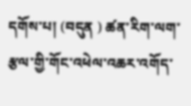དགོས་པ། (བདུན ) ཚན་རིག་ལག་རྩལ་གྱི་གོང་འཕེལ་འཆར་འགོད་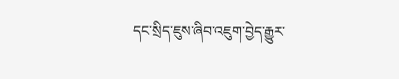དང་སྲིད་ཇུས་ཞིབ་འཇུག་བྱེད་རྒྱུར་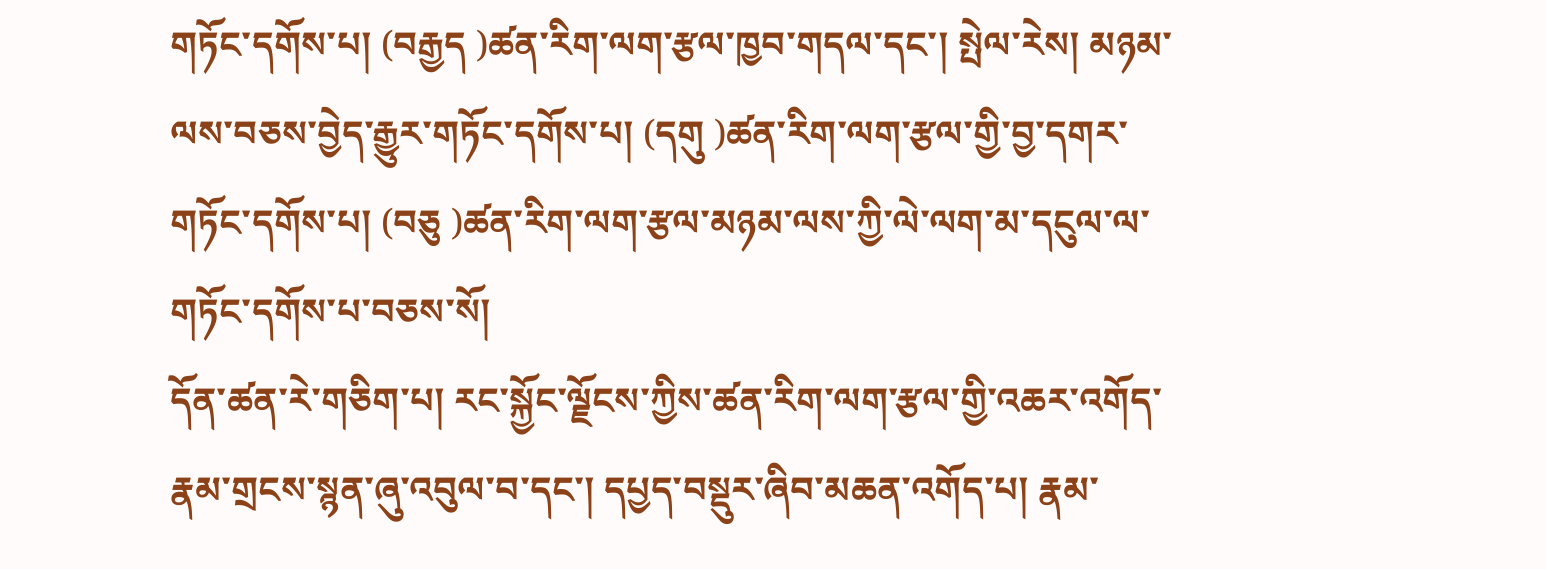གཏོང་དགོས་པ། (བརྒྱད )ཚན་རིག་ལག་རྩལ་ཁྱབ་གདལ་དང་། སྤེལ་རེས། མཉམ་ལས་བཅས་བྱེད་རྒྱུར་གཏོང་དགོས་པ། (དགུ )ཚན་རིག་ལག་རྩལ་གྱི་བྱ་དགར་གཏོང་དགོས་པ། (བཅུ )ཚན་རིག་ལག་རྩལ་མཉམ་ལས་ཀྱི་ལེ་ལག་མ་དངུལ་ལ་གཏོང་དགོས་པ་བཅས་སོ།
དོན་ཚན་རེ་གཅིག་པ། རང་སྐྱོང་ལྗོངས་ཀྱིས་ཚན་རིག་ལག་རྩལ་གྱི་འཆར་འགོད་རྣམ་གྲངས་སྙན་ཞུ་འབུལ་བ་དང་། དཔྱད་བསྡུར་ཞིབ་མཆན་འགོད་པ། རྣམ་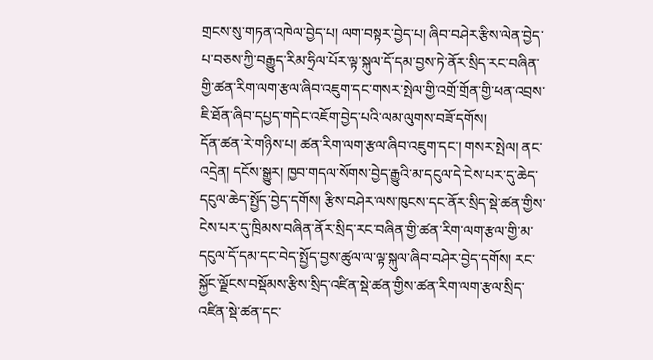གྲངས་སུ་གཏན་འཁེལ་བྱེད་པ། ལག་བསྟར་བྱེད་པ། ཞིབ་བཤེར་རྩིས་ལེན་བྱེད་པ་བཅས་ཀྱི་བརྒྱུད་རིམ་ཧྲིལ་པོར་ལྟ་སྐུལ་དོ་དམ་བྱས་ཏེ་ནོར་སྲིད་རང་བཞིན་གྱི་ཚན་རིག་ལག་རྩལ་ཞིབ་འཇུག་དང་གསར་སྤེལ་གྱི་འགྲོ་གྲོན་གྱི་ཕན་འབྲས་ཇི་ཐོན་ཞིབ་དཔྱད་གདེང་འཇོག་བྱེད་པའི་ལམ་ལུགས་བཟོ་དགོས།
དོན་ཚན་རེ་གཉིས་པ། ཚན་རིག་ལག་རྩལ་ཞིབ་འཇུག་དང་། གསར་སྤེལ། ནང་འདྲེན། དངོས་སྒྱུར། ཁྱབ་གདལ་སོགས་བྱེད་རྒྱུའི་མ་དངུལ་དེ་ངེས་པར་དུ་ཆེད་དངུལ་ཆེད་སྤྱོད་བྱེད་དགོས། རྩིས་བཤེར་ལས་ཁུངས་དང་ནོར་སྲིད་སྡེ་ཚན་གྱིས་ངེས་པར་དུ་ཁྲིམས་བཞིན་ནོར་སྲིད་རང་བཞིན་གྱི་ཚན་རིག་ལག་རྩལ་གྱི་མ་དངུལ་དོ་དམ་དང་བེད་སྤྱོད་བྱས་ཚུལ་ལ་ལྟ་སྐུལ་ཞིབ་བཤེར་བྱེད་དགོས། རང་སྐྱོང་ལྗོངས་བསྡོམས་རྩིས་སྲིད་འཛིན་སྡེ་ཚན་གྱིས་ཚན་རིག་ལག་རྩལ་སྲིད་འཛིན་སྡེ་ཚན་དང་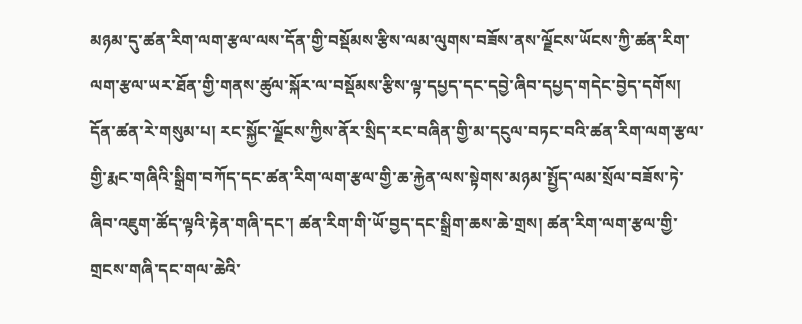མཉམ་དུ་ཚན་རིག་ལག་རྩལ་ལས་དོན་གྱི་བསྡོམས་རྩིས་ལམ་ལུགས་བཟོས་ནས་ལྗོངས་ཡོངས་ཀྱི་ཚན་རིག་ལག་རྩལ་ཡར་ཐོན་གྱི་གནས་ཚུལ་སྐོར་ལ་བསྡོམས་རྩིས་ལྟ་དཔྱད་དང་དབྱེ་ཞིབ་དཔྱད་གདེང་བྱེད་དགོས།
དོན་ཚན་རེ་གསུམ་པ། རང་སྐྱོང་ལྗོངས་ཀྱིས་ནོར་སྲིད་རང་བཞིན་གྱི་མ་དངུལ་བཏང་བའི་ཚན་རིག་ལག་རྩལ་གྱི་རྨང་གཞིའི་སྒྲིག་བཀོད་དང་ཚན་རིག་ལག་རྩལ་གྱི་ཆ་རྐྱེན་ལས་སྟེགས་མཉམ་སྤྱོད་ལམ་སྲོལ་བཟོས་ཏེ་ཞིབ་འཇུག་ཚོད་ལྟའི་རྟེན་གཞི་དང་། ཚན་རིག་གི་ཡོ་བྱད་དང་སྒྲིག་ཆས་ཆེ་གྲས། ཚན་རིག་ལག་རྩལ་གྱི་གྲངས་གཞི་དང་གལ་ཆེའི་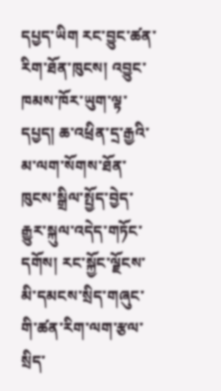དཔྱད་ཡིག རང་བྱུང་ཚན་རིག་ཐོན་ཁུངས། འབྱུང་ཁམས་ཁོར་ཡུག་ལྟ་དཔྱད། ཆ་འཕྲིན་དྲ་རྒྱའི་མ་ལག་སོགས་ཐོན་ཁུངས་སྒྲིལ་སྤྱོད་བྱེད་རྒྱུར་སྐུལ་འདེད་གཏོང་དགོས། རང་སྐྱོང་ལྗོངས་མི་དམངས་སྲིད་གཞུང་གི་ཚན་རིག་ལག་རྩལ་སྲིད་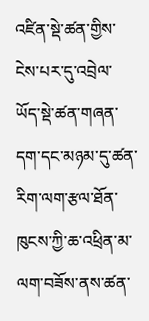འཛིན་སྡེ་ཚན་གྱིས་ངེས་པར་དུ་འབྲེལ་ཡོད་སྡེ་ཚན་གཞན་དག་དང་མཉམ་དུ་ཚན་རིག་ལག་རྩལ་ཐོན་ཁུངས་ཀྱི་ཆ་འཕྲིན་མ་ལག་བཟོས་ནས་ཚན་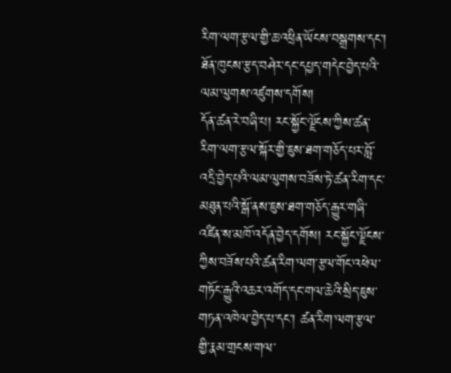རིག་ལག་རྩལ་གྱི་ཆ་འཕྲིན་ཡོངས་བསྒྲགས་དང་། ཐོན་ཁུངས་རྩད་བཤེར་དང་དཔྱད་གདེང་བྱེད་པའི་ལམ་ལུགས་འཛུགས་དགོས།
དོན་ཚན་རེ་བཞི་པ། རང་སྐྱོང་ལྗོངས་ཀྱིས་ཚན་རིག་ལག་རྩལ་སྐོར་གྱི་ཇུས་ཐག་གཅོད་པར་བློ་འདྲི་བྱེད་པའི་ལམ་ལུགས་བཟོས་ཏེ་ཚན་རིག་དང་མཐུན་པའི་སྒོ་ནས་ཇུས་ཐག་གཅོད་རྒྱུར་གཞི་འཛིན་ས་མཁོ་འདོན་བྱེད་དགོས། རང་སྐྱོང་ལྗོངས་ཀྱིས་བཟོས་པའི་ཚན་རིག་ལག་རྩལ་གོང་འཕེལ་གཏོང་རྒྱུའི་འཆར་འགོད་དང་གལ་ཆེའི་སྲིད་ཇུས་གཏན་འཁེལ་བྱེད་པ་དང་། ཚན་རིག་ལག་རྩལ་གྱི་རྣམ་གྲངས་གལ་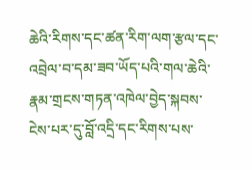ཆེའི་རིགས་དང་ཚན་རིག་ལག་རྩལ་དང་འབྲེལ་བ་དམ་ཟབ་ཡོད་པའི་གལ་ཆེའི་རྣམ་གྲངས་གཏན་འཁེལ་བྱེད་སྐབས་ངེས་པར་དུ་བློ་འདྲི་དང་རིགས་པས་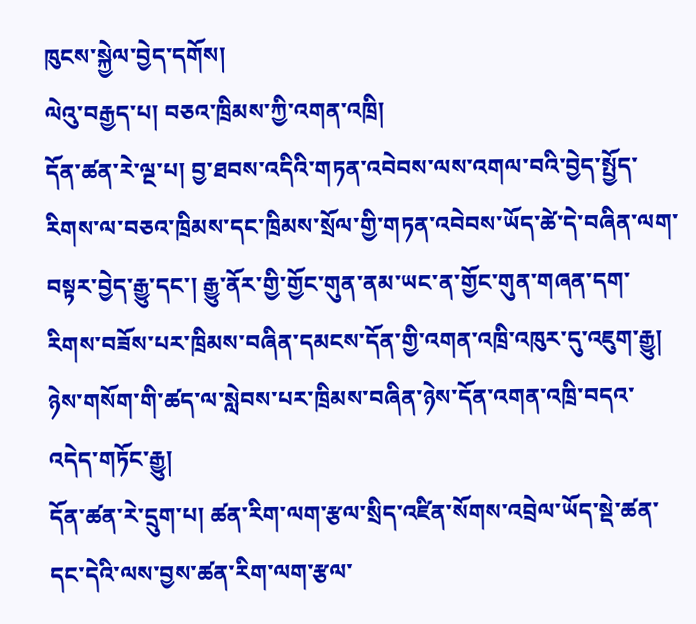ཁུངས་སྐྱེལ་བྱེད་དགོས།
ལེའུ་བརྒྱད་པ། བཅའ་ཁྲིམས་ཀྱི་འགན་འཁྲི།
དོན་ཚན་རེ་ལྔ་པ། བྱ་ཐབས་འདིའི་གཏན་འབེབས་ལས་འགལ་བའི་བྱེད་སྤྱོད་རིགས་ལ་བཅའ་ཁྲིམས་དང་ཁྲིམས་སྲོལ་གྱི་གཏན་འབེབས་ཡོད་ཚེ་དེ་བཞིན་ལག་བསྟར་བྱེད་རྒྱུ་དང་། རྒྱུ་ནོར་གྱི་གྱོང་གུན་ནམ་ཡང་ན་གྱོང་གུན་གཞན་དག་རིགས་བཟོས་པར་ཁྲིམས་བཞིན་དམངས་དོན་གྱི་འགན་འཁྲི་འཁུར་དུ་འཇུག་རྒྱུ། ཉེས་གསོག་གི་ཚད་ལ་སླེབས་པར་ཁྲིམས་བཞིན་ཉེས་དོན་འགན་འཁྲི་བདའ་འདེད་གཏོང་རྒྱུ།
དོན་ཚན་རེ་དྲུག་པ། ཚན་རིག་ལག་རྩལ་སྲིད་འཛིན་སོགས་འབྲེལ་ཡོད་སྡེ་ཚན་དང་དེའི་ལས་བྱས་ཚན་རིག་ལག་རྩལ་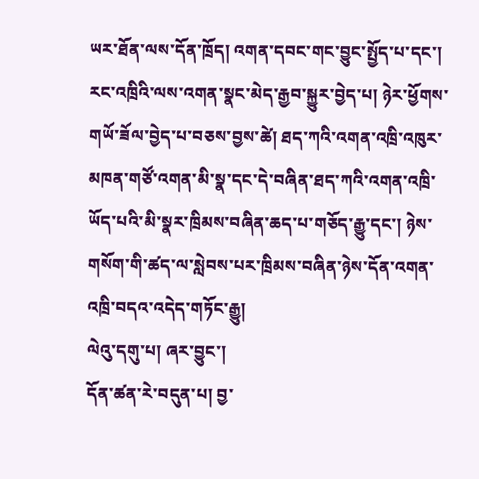ཡར་ཐོན་ལས་དོན་ཁྲོད། འགན་དབང་གང་བྱུང་སྤྱོད་པ་དང་། རང་འཁྲིའི་ལས་འགན་སྣང་མེད་རྒྱབ་སྐྱུར་བྱེད་པ། ཉེར་ཕྱོགས་གཡོ་ཟོལ་བྱེད་པ་བཅས་བྱས་ཚེ། ཐད་ཀའི་འགན་འཁྲི་འཁུར་མཁན་གཙོ་འགན་མི་སྣ་དང་དེ་བཞིན་ཐད་ཀའི་འགན་འཁྲི་ཡོད་པའི་མི་སྣར་ཁྲིམས་བཞིན་ཆད་པ་གཅོད་རྒྱུ་དང་། ཉེས་གསོག་གི་ཚད་ལ་སླེབས་པར་ཁྲིམས་བཞིན་ཉེས་དོན་འགན་འཁྲི་བདའ་འདེད་གཏོང་རྒྱུ།
ལེའུ་དགུ་པ། ཞར་བྱུང་།
དོན་ཚན་རེ་བདུན་པ། བྱ་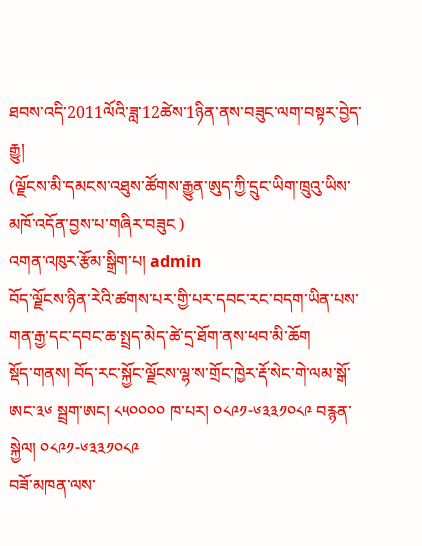ཐབས་འདི་2011ལོའི་ཟླ་12ཚེས་1ཉིན་ནས་བཟུང་ལག་བསྟར་བྱེད་རྒྱུ།
(ལྗོངས་མི་དམངས་འཐུས་ཚོགས་རྒྱུན་ཨུད་ཀྱི་དྲུང་ཡིག་ཁྲུའུ་ཡིས་མཁོ་འདོན་བྱས་པ་གཞིར་བཟུང )
འགན་འཁུར་རྩོམ་སྒྲིག་པ། admin
བོད་ལྗོངས་ཉིན་རེའི་ཚགས་པར་གྱི་པར་དབང་རང་བདག་ཡིན་པས་གན་རྒྱ་དང་དབང་ཆ་སྤྲད་མེད་ཚེ་དྲ་ཐོག་ནས་ཕབ་མི་ཆོག
སྡོད་གནས། བོད་རང་སྐྱོང་ལྗོངས་ལྷ་ས་གྲོང་ཁྱེར་རྡོ་སེང་གེ་ལམ་སྒོ་ཨང་༣༦ སྦྲག་ཨང། ༨༥༠༠༠༠ ཁ་པར། ༠༨༩༡-༦༣༣༡༠༨༩ བརྙན་སྐྱེལ། ༠༨༩༡-༦༣༣༡༠༨༩
བཟོ་མཁན་ལས་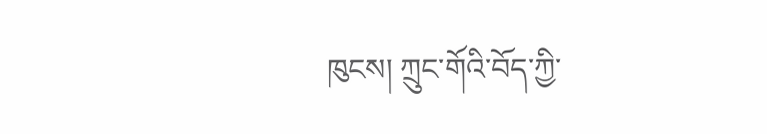ཁུངས། ཀྲུང་གོའི་བོད་ཀྱི་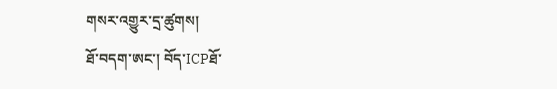གསར་འགྱུར་དྲ་ཚུགས།
ཐོ་བདག་ཨང་། བོད་ICPཐོ་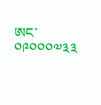ཨང་༠༩༠༠༠༧༣༣